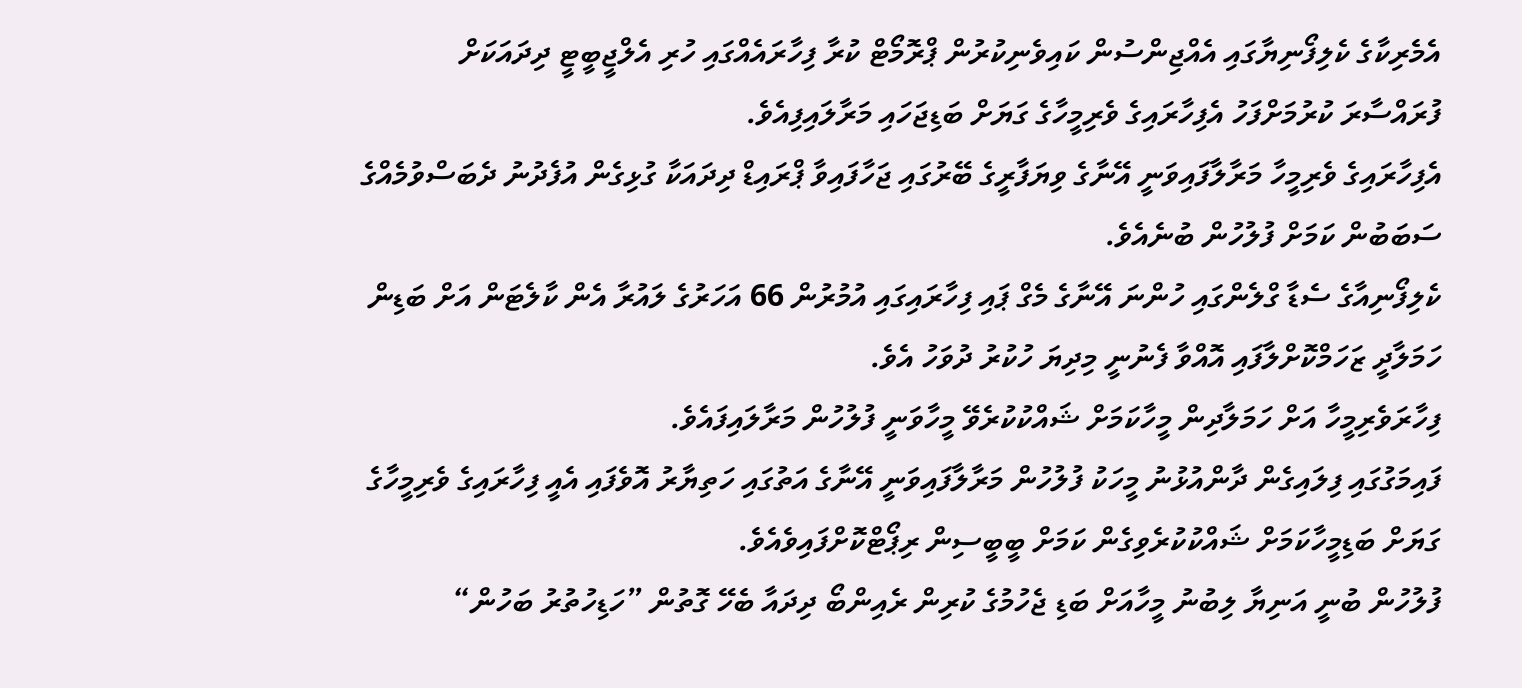އެމެރިކާގެ ކެލިފޯނިޔާގައި އެއްޖިންސުން ކައިވެނިކުރުން ޕްރޮމޯޓް ކުރާ ފިހާރައެއްގައި ހުރި އެލްޖީބީޓީ ދިދައަކަށް ފުރައްސާރަ ކުރުމަށްފަހު އެފިހާރައިގެ ވެރިމީހާގެ ގަޔަށް ބަޑިޖަހައި މަރާލައިފިއެވެ.
އެފިހާރައިގެ ވެރިމީހާ މަރާލާފައިވަނީ އޭނާގެ ވިޔަފާރީގެ ބޭރުގައި ޖަހާފައިވާ ޕްރައިޑް ދިދައަކާ ގުޅިގެން އުފެދުނު ދެބަސްވުމެއްގެ ސަބަބުން ކަމަށް ފުލުހުން ބުނެއެވެ.
ކެލިފޯނިއާގެ ސެޑާ ގްލެންގައި ހުންނަ އޭނާގެ މެގް ޕައި ފިހާރައިގައި އުމުރުން 66 އަހަރުގެ ލައުރާ އެން ކާލެޓަން އަށް ބަޑިން ހަމަލާދީ ޒަހަމްކޮށްލާފައި އޮއްވާ ފެނުނީ މިދިޔަ ހުކުރު ދުވަހު އެވެ.
ފިހާރަވެރިމީހާ އަށް ހަމަލާދިން މީހާކަމަށް ޝައްކުކުރެވޭ މީހާވަނީ ފުލުހުން މަރާލައިފައެވެ.
ފައިމަގުގައި ފިލައިގެން ދާންއުޅުނު މީހަކު ފުލުހުން މަރާލާފައިވަނީ އޭނާގެ އަތުގައި ހަތިޔާރު އޮވެފައި އެއީ ފިހާރައިގެ ވެރިމީހާގެ ގަޔަށް ބަޑިމީހާކަމަށް ޝައްކުކުރެވިގެން ކަމަށް ބީބީސިން ރިޕޯޓްކޮށްފައިވެއެވެ.
ފުލުހުން ބުނީ އަނިޔާ ލިބުނު މީހާއަށް ބަޑި ޖެހުމުގެ ކުރިން ރެއިންބޯ ދިދައާ ބެހޭ ގޮތުން ”ހަޑިހުތުރު ބަހުން“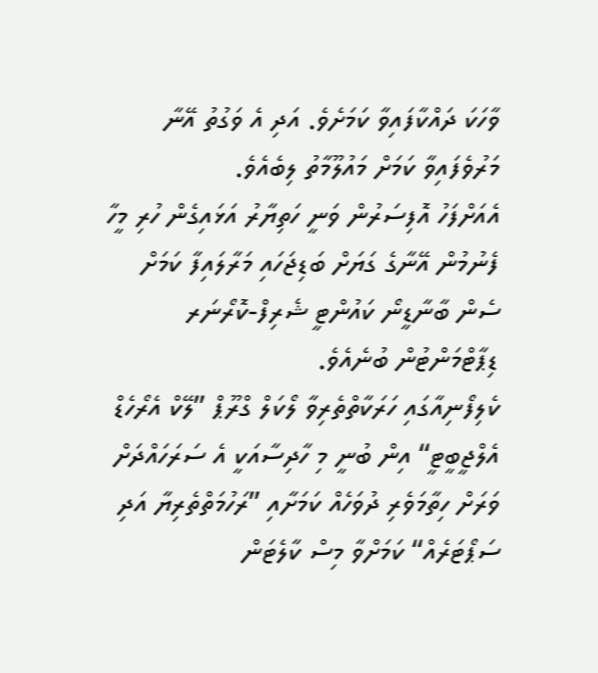ވާހަކަ ދައްކާފައިވާ ކަމަށެވެ. އަދި އެ ވަގުތު އޭނާ މަރުވެފައިވާ ކަމަށް މައުލޫމާތު ލިބެއެވެ.
އެއަށްފަހު އޮފިސަރުން ވަނީ ހަތިޔާރު އަޅައިގެން ހުރި މީހާ ފެނުމުން އޭނާގެ ގަޔަށް ބަޑިޖަހައި މަރާލައިފާ ކަމަށް ސެން ބާނާޑީނޯ ކައުންޓީ ޝެރިފް-ކޮރޯނަރ ޑިޕާޓްމަންޓުން ބުނެއެވެ.
ކެލިފޯނިއާގައި ހަރަކާތްތެރިވާ ލޯކަލް ގްރޫޕް ”ލޭކް އެރޯހެޑް އެލްޖީބީޓީ“ އިން ބުނީ މި ހާދިސާއަކީ އެ ސަރަހައްދަށް ވަރަށް ހިތާމަވެރި ދުވަހެއް ކަމަށާއި ”ރަހުމަތްތެރިޔާ އަދި ސަޕޯޓަރެއް“ ކަމަށްވާ މިސް ކާލެޓަން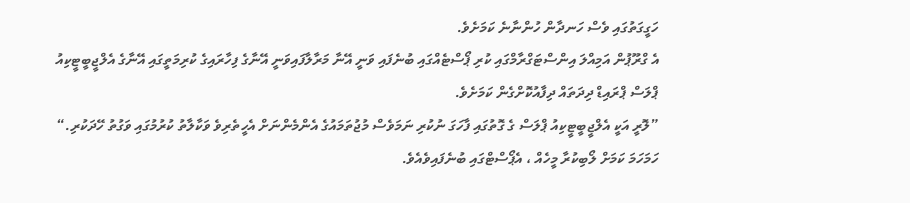ހަގީގަތުގައި ވެސް ހަނދާން ހުންނާނެ ކަމަށެވެ.
އެ ގްރޫޕުން އަމިއްލަ އިންސްޓަގްރާމްގައި ކުރި ޕޯސްޓެއްގައި ބުނެފައި ވަނީ އޭނާ މަރާލާފައިވަނީ އޭނާގެ ފިހާރައިގެ ކުރިމަތީގައި އޭނާގެ އެލްޖީބީޓީކިއު ޕްލަސް ޕްރައިޑް ދިދަތައް ދިފާއުކޮށްގެން ކަމަށެވެ.
”ލޮރީ އަކީ އެލްޖީބީޓީކިއު ޕްލަސް ގެ ގޮތުގައި ފާހަގަ ނުކުރި ނަމަވެސް މުޖުތަމައުގެ އެންމެންނަށް އެހީތެރިވެ ވަކާލާތު ކުރުމުގައި ވަގުތު ހޭދަކުރި.“ ހަމަހަމަ ކަމަށް ލޯބިކުރާ މީހެއް ، އެޕޯސްޓްގައި ބުނެފައިވެއެވެ.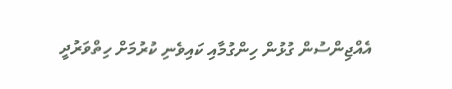އެއްޖިންސުން ގުޅުން ހިންގުމާއި ކައިވެނި ކުރުމަށް ހިތްވަރުދީ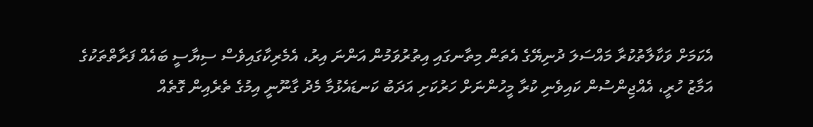އެކަމަށް ވަކާލާތުކުރާ މައްސަލަ ދުނިޔޭގެ އެތަން މިތާނގައި އިތުރުވަމުން އަންނަ އިރު، އެމެރިކާގައިވެސް ސިޔާސީ ބައެއް ފަރާތްތަކުގެ އަމާޒު ހުރީ، އެއްޖިންސުން ކައިވެނި ކުރާ މީހުންނަށް ހަރުކަށި އަދަބު ކަނޑައެޅުމާ މެދު ގާނޫނީ އިމުގެ ތެރެއިން ގޮތެއް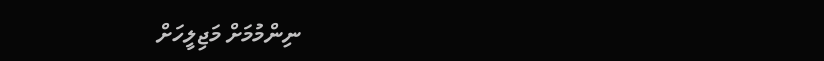ނިންމުމަށް މަޖިލީހަށް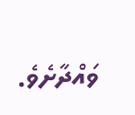ވައްދާށެވެ.